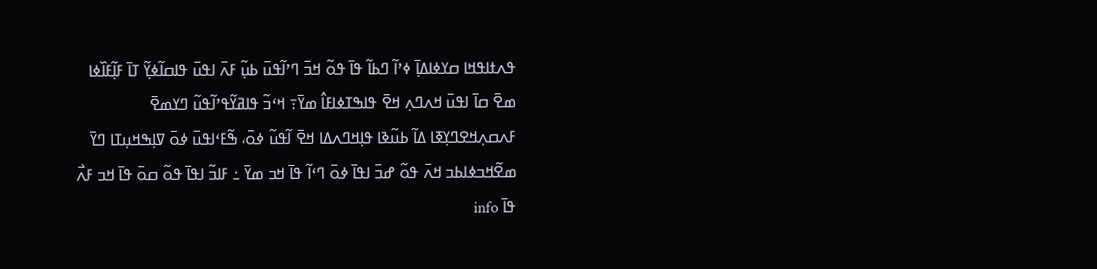ߟߍߙߊߟߞߊ ߛߌߦߊߡߊ߲߫ ߦߴߊ߬ ߣߕߊ߬ ߟߊ߫ ߟߋ߬ ߞߏ߫ ߣߴߊ߬ߟߎ߫ ߕߎ߲߬ ߓߍ߫ ߊߟߎ߫ ߟߊߛߊ߬ߦߌ߲߬ ߠߊ߫ ߓߊ߲߬ߓߊ߰ߦߊ ߘߐ߫ ߛߊ߫ ߊߟߎ߫ ߞߍߣߍ߲ ߞߐ߫ ߟߊߒߠߦߊߓߊ߮ ߘߌ߫߹ ߞߵߏ߬ ߟߊߥߌ߬ߟߴߊ߬ߟߎ߬ ߣߌߘߐ߫ ߓߍߛߍ߲ߞߐߣߌ߲ߧߊ ߡߊ߬ ߕߎ߬ߢߊ ߟߊ߲ߞߣߍߡߊ ߞߐ߫ ߊ߬ߟߎ߬ ߦߋ߫، ߒ߬ߓߵߊߟߎ߫ ߦߋ߫ ߜߊ߲ߒߞߎ߲ߠߊ ߣߌ߫ ߘߐ߬ߞߏߦߊߕߏ ߞߍ߫ ߟߋ߬ ߝߏ߫ ߊߟߊ߫ ߦߋ߫ ߣߵߊ߬ ߟߊ߫ ߞߏ ߘߌ߫ ߸ ߓߊߏ߬ ߊߟߊ߫ ߟߋ߬ ߛߋ߫ ߟߊ߫ ߞߏ ߓߍ߯ ߟߊ߫ info